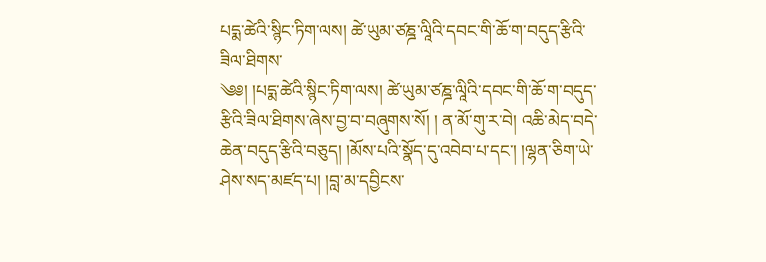པདྨ་ཚེའི་སྙིང་ཏིག་ལས། ཚེ་ཡུམ་ཙཎྜ་ལཱིའི་དབང་གི་ཆོ་ག་བདུད་རྩིའི་ཟིལ་ཐིགས་
༄༅། །པདྨ་ཚེའི་སྙིང་ཏིག་ལས། ཚེ་ཡུམ་ཙཎྜ་ལཱིའི་དབང་གི་ཆོ་ག་བདུད་རྩིའི་ཟིལ་ཐིགས་ཞེས་བྱ་བ་བཞུགས་སོ། ། ན་མོ་གུ་ར་བེ། འཆི་མེད་བདེ་ཆེན་བདུད་རྩིའི་བཅུད། །མོས་པའི་སྣོད་དུ་འབེབ་པ་དང་། །ལྷན་ཅིག་ཡེ་ཤེས་སད་མཛད་པ། །བླ་མ་དབྱིངས་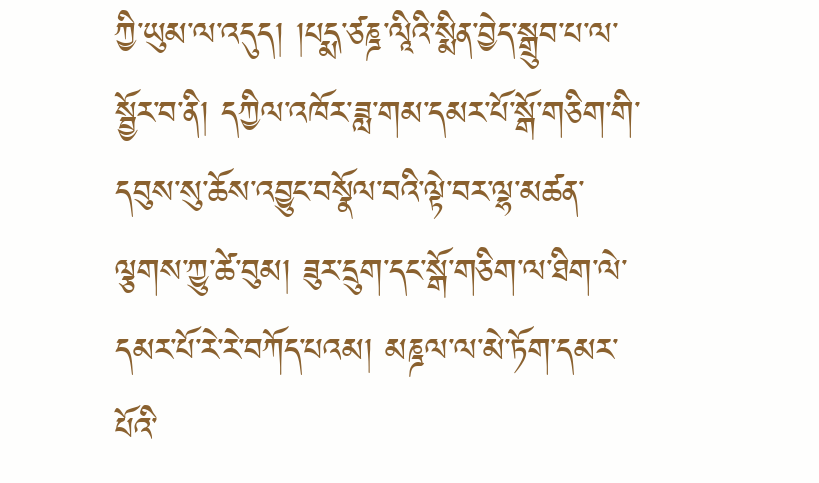ཀྱི་ཡུམ་ལ་འདུད། །པདྨ་ཙཎྜ་ལཱིའི་སྨིན་བྱེད་སྒྲུབ་པ་ལ་སྦྱོར་བ་ནི། དཀྱིལ་འཁོར་ཟླ་གམ་དམར་པོ་སྒོ་གཅིག་གི་དབུས་སུ་ཆོས་འབྱུང་བསྣོལ་བའི་ལྟེ་བར་ལྷ་མཚན་ལྕགས་ཀྱུ་ཚེ་བུམ། ཟུར་དྲུག་དང་སྒོ་གཅིག་ལ་ཐིག་ལེ་དམར་པོ་རེ་རེ་བཀོད་པའམ། མཎྜལ་ལ་མེ་ཏོག་དམར་པོའི་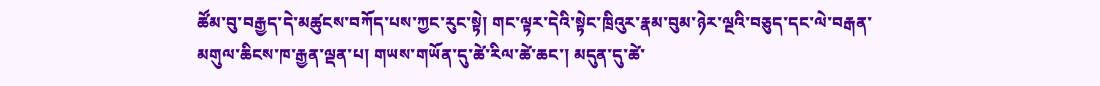ཚོམ་བུ་བརྒྱད་དེ་མཚུངས་བཀོད་པས་ཀྱང་རུང་སྟེ། གང་ལྟར་དེའི་སྟེང་ཁྲིའུར་རྣམ་བུམ་ཉེར་ལྔའི་བཅུད་དང་ལེ་བརྒན་མགུལ་ཆིངས་ཁ་རྒྱན་ལྡན་པ། གཡས་གཡོན་དུ་ཚེ་རིལ་ཚེ་ཆང་། མདུན་དུ་ཚེ་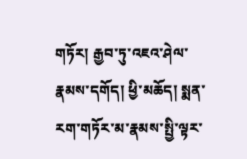གཏོར། རྒྱབ་ཏུ་འཇའ་ཤེལ་རྣམས་དགོད། ཕྱི་མཆོད། སྨན་རག་གཏོར་མ་རྣམས་སྤྱི་ལྟར་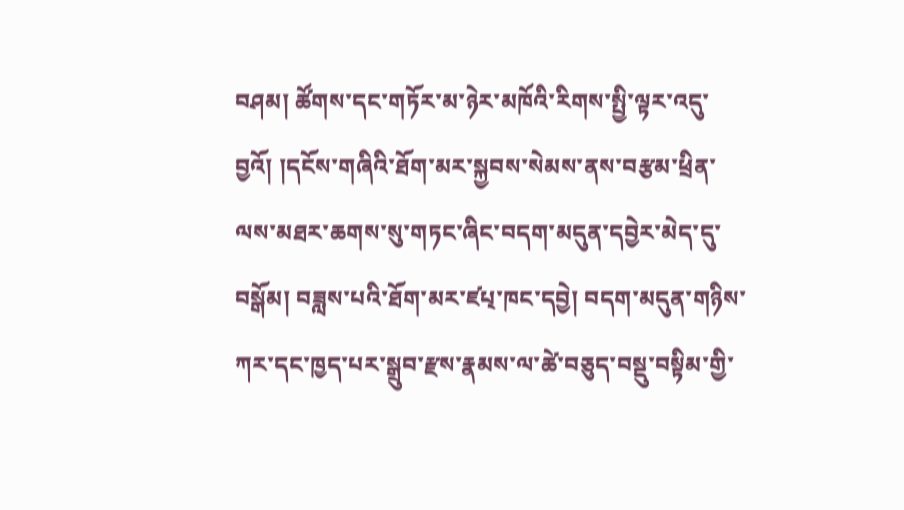བཤམ། ཚོགས་དང་གཏོར་མ་ཉེར་མཁོའི་རིགས་སྤྱི་ལྟར་འདུ་བྱའོ། །དངོས་གཞིའི་ཐོག་མར་སྐྱབས་སེམས་ནས་བརྩམ་ཕྲིན་ལས་མཐར་ཆགས་སུ་གཏང་ཞིང་བདག་མདུན་དབྱེར་མེད་དུ་བསྒོམ། བཟླས་པའི་ཐོག་མར་ཛཔ྄་ཁང་དབྱེ། བདག་མདུན་གཉིས་ཀར་དང་ཁྱད་པར་སྒྲུབ་རྫས་རྣམས་ལ་ཚེ་བཅུད་བསྡུ་བསྟིམ་གྱི་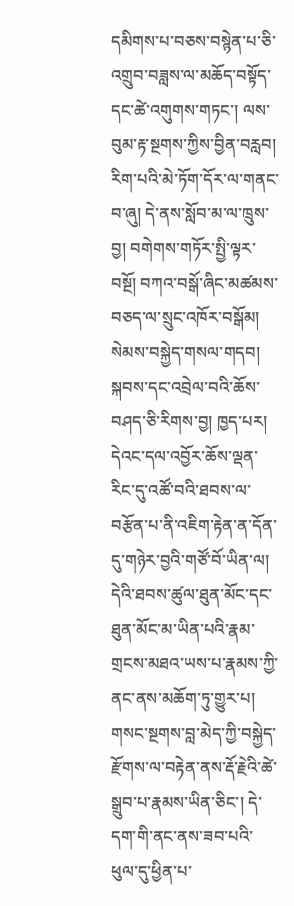དམིགས་པ་བཅས་བསྙེན་པ་ཅི་འགྲུབ་བཟླས་ལ་མཆོད་བསྟོད་དང་ཚེ་འགུགས་གཏང་། ལས་བུམ་རྟ་སྔགས་ཀྱིས་བྱིན་བརླབ། རིག་པའི་མེ་ཏོག་དོར་ལ་གནང་བ་ཞུ། དེ་ནས་སློབ་མ་ལ་ཁྲུས་བྱ། བགེགས་གཏོར་སྤྱི་ལྟར་བསྔོ། བཀའ་བསྒོ་ཞིང་མཚམས་བཅད་ལ་སྲུང་འཁོར་བསྒོམ། སེམས་བསྐྱེད་གསལ་གདབ། སྐབས་དང་འབྲེལ་བའི་ཆོས་བཤད་ཅི་རིགས་བྱ། ཁྱད་པར། དེའང་དལ་འབྱོར་ཆོས་ལྡན་རིང་དུ་འཚོ་བའི་ཐབས་ལ་བརྩོན་པ་ནི་འཇིག་རྟེན་ན་དོན་དུ་གཉེར་བྱའི་གཙོ་བོ་ཡིན་ལ། དེའི་ཐབས་ཚུལ་ཐུན་མོང་དང་ཐུན་མོང་མ་ཡིན་པའི་རྣམ་གྲངས་མཐའ་ཡས་པ་རྣམས་ཀྱི་ནང་ནས་མཆོག་ཏུ་གྱུར་པ། གསང་སྔགས་བླ་མེད་ཀྱི་བསྐྱེད་རྫོགས་ལ་བརྟེན་ནས་རྡོ་རྗེའི་ཚེ་སྒྲུབ་པ་རྣམས་ཡིན་ཅིང་། དེ་དག་གི་ནང་ནས་ཟབ་པའི་ཕུལ་དུ་ཕྱིན་པ་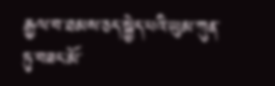རྒྱལ་བ་ཐམས་ཅད་སྐྱེད་པའི་ཡུམ་ཀུན་ཏུ་བཟང་མོ་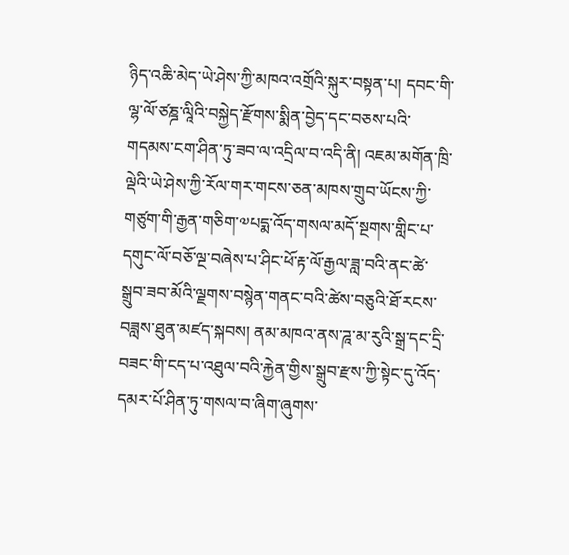ཉིད་འཆི་མེད་ཡེ་ཤེས་ཀྱི་མཁའ་འགྲོའི་སྐུར་བསྟན་པ། དབང་གི་ལྷ་ལོ་ཙཎྜ་ལཱིའི་བསྐྱེད་རྫོགས་སྨིན་བྱེད་དང་བཅས་པའི་གདམས་ངག་ཤིན་ཏུ་ཟབ་ལ་འདྲིལ་བ་འདི་ནི། འཇམ་མགོན་ཁྲི་ལྡེའི་ཡེ་ཤེས་ཀྱི་རོལ་གར་གངས་ཅན་མཁས་གྲུབ་ཡོངས་ཀྱི་གཙུག་གི་རྒྱན་གཅིག་༧པདྨ་འོད་གསལ་མདོ་སྔགས་གླིང་པ་དགུང་ལོ་བཅོ་ལྔ་བཞེས་པ་ཤིང་ཕོ་རྟ་ལོ་རྒྱལ་ཟླ་བའི་ནང་ཚེ་སྒྲུབ་ཟབ་མོའི་ལྗགས་བསྙེན་གནང་བའི་ཚེས་བཅུའི་ཐོ་རངས་བཟླས་ཐུན་མཛད་སྐབས། ནམ་མཁའ་ནས་ཌཱ་མ་རུའི་སྒྲ་དང་དྲི་བཟང་གི་ངད་པ་འཐུལ་བའི་རྐྱེན་གྱིས་སྒྲུབ་རྫས་ཀྱི་སྟེང་དུ་འོད་དམར་པོ་ཤིན་ཏུ་གསལ་བ་ཞིག་ཞུགས་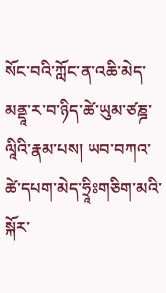སོང་བའི་ཀློང་ན་འཆི་མེད་མནྡཱ་ར་བ་ཉིད་ཚེ་ཡུམ་ཙཎྜ་ལཱིའི་རྣམ་པས། ཡབ་བཀའ་ཚེ་དཔག་མེད་ཧྲཱིཿགཅིག་མའི་སྐོར་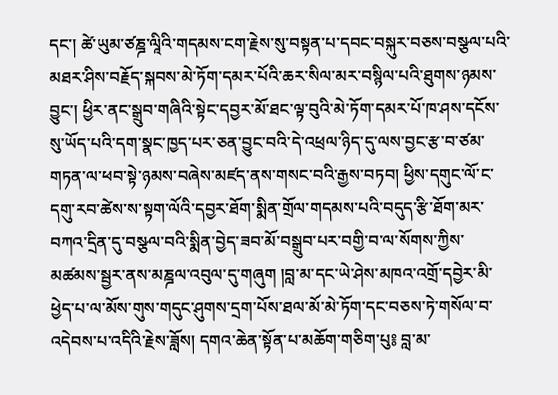དང་། ཚེ་ཡུམ་ཙཎྜ་ལཱིའི་གདམས་ངག་རྗེས་སུ་བསྟན་པ་དབང་བསྐུར་བཅས་བསྩལ་པའི་མཐར་ཤིས་བརྗོད་སྐབས་མེ་ཏོག་དམར་པོའི་ཆར་སིལ་མར་བསྙིལ་པའི་ཐུགས་ཉམས་བྱུང་། ཕྱིར་ནང་སྒྲུབ་གཞིའི་སྟེང་དབྱར་མོ་ཐང་ལྟ་བུའི་མེ་ཏོག་དམར་པོ་ཁ་ཤས་དངོས་སུ་ཡོད་པའི་དག་སྣང་ཁྱད་པར་ཅན་བྱུང་བའི་དེ་འཕྲལ་ཉིད་དུ་ལས་བྱང་རྩ་བ་ཙམ་གཏན་ལ་ཕབ་སྟེ་ཉམས་བཞེས་མཛད་ནས་གསང་བའི་རྒྱས་བཏབ། ཕྱིས་དགུང་ལོ་ང་དགུ་རབ་ཚེས་ས་སྟག་ལོའི་དབྱར་ཐོག་སྨིན་གྲོལ་གདམས་པའི་བདུད་རྩི་ཐོག་མར་བཀའ་དྲིན་དུ་བསྩལ་བའི་སྨིན་བྱེད་ཟབ་མོ་བསྒྲུབ་པར་བགྱི་བ་ལ་སོགས་ཀྱིས་མཚམས་སྦྱར་ནས་མཎྜལ་འབུལ་དུ་གཞུག །བླ་མ་དང་ཡེ་ཤེས་མཁའ་འགྲོ་དབྱེར་མི་ཕྱེད་པ་ལ་མོས་གུས་གདུང་ཤུགས་དྲག་པོས་ཐལ་མོ་མེ་ཏོག་དང་བཅས་ཏེ་གསོལ་བ་འདེབས་པ་འདིའི་རྗེས་ཟློས། དགའ་ཆེན་སྟོན་པ་མཆོག་གཅིག་པུ༔ བླ་མ་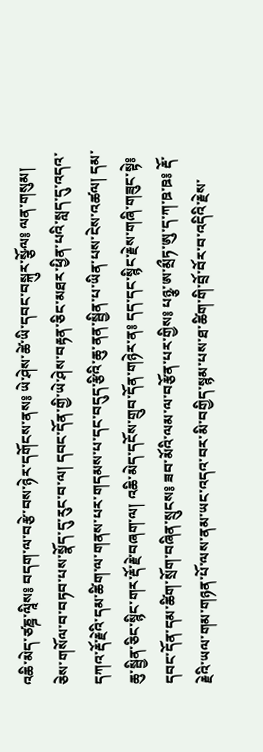འཆི་མེད་ཙཎྜ་ལཱིས༔ བདག་ལ་བརྩེ་བས་ཉེར་དགོངས་ནས༔ ཡེ་ཤེས་ཚེ་ཡི་དབང་བསྐུར་སྩོལ༔ ལན་གསུམ། ཅེས་གསོལ་བ་བཏབ་པས་སྣོད་དུ་རུང་བ་ལ། དབང་དོན་གྱི་ཡེ་ཤེས་བརྟན་ཅིང་མཐར་ཕྱིན་པའི་སླད་དུ་འདའ་དཀའ་རྡོ་རྗེའི་དམ་ཚིག་ལ་གནས་པར་གདམས་པ་དང་བདུད་རྩིའི་ཆུ་ནན་སྦྱིན་པ་ཡིན་པས་ངེས་འཚལ། དམ་ཆུ་སྦྱིན་ཅིང་སྙིང་གར་རྡོ་རྗེ་བཞག་ལ། འཆི་མེད་དངོས་གྲུབ་དོན་གཉེར་ན༔ དད་དང་སྙིང་རྗེས་གཞི་གཟུང་སྟེ༔ དབང་དོན་དམ་ཚིག་སྲོག་བཞིན་སྲུངས༔ ཟབ་མོའི་ལམ་ལ་བརྩོན་པར་གྱིས༔ པཉྩ་ཨ་མྲྀཏ་ཨུ་ད་ཀ་ཋ་ཋ༔ རྡོ་རྗེའི་ཡལ་གམ་གཉན་པོ་ལས་ནམ་ཡང་འདའ་བར་མི་བགྱིད་སྙམ་པས་ཐ་ཚིག་གི་བྲོ་བོར་བ་འདིའི་རྗེས་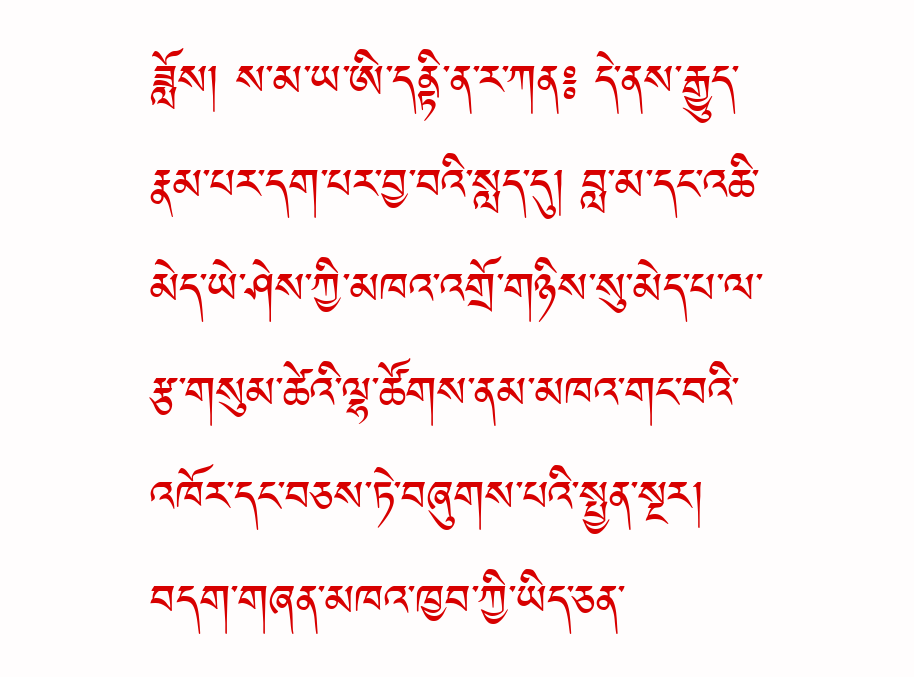ཟློས། ས་མ་ཡ་ཨི་དནྟི་ན་ར་ཀན༔ དེ་ནས་རྒྱུད་རྣམ་པར་དག་པར་བྱ་བའི་སླད་དུ། བླ་མ་དང་འཆི་མེད་ཡེ་ཤེས་ཀྱི་མཁའ་འགྲོ་གཉིས་སུ་མེད་པ་ལ་རྩ་གསུམ་ཚེའི་ལྷ་ཚོགས་ནམ་མཁའ་གང་བའི་འཁོར་དང་བཅས་ཏེ་བཞུགས་པའི་སྤྱན་སྔར། བདག་གཞན་མཁའ་ཁྱབ་ཀྱི་ཡིད་ཅན་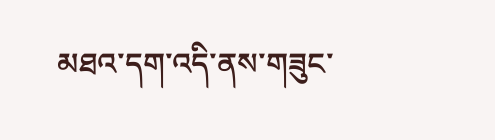མཐའ་དག་འདི་ནས་གཟུང་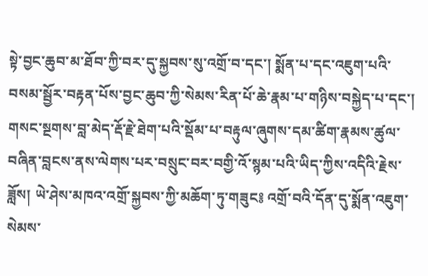སྟེ་བྱང་ཆུབ་མ་ཐོབ་ཀྱི་བར་དུ་སྐྱབས་སུ་འགྲོ་བ་དང་། སྨོན་པ་དང་འཇུག་པའི་བསམ་སྦྱོར་བརྟན་པོས་བྱང་ཆུབ་ཀྱི་སེམས་རིན་པོ་ཆེ་རྣམ་པ་གཉིས་བསྐྱེད་པ་དང་། གསང་སྔགས་བླ་མེད་རྡོ་རྗེ་ཐེག་པའི་སྡོམ་པ་བརྟུལ་ཞུགས་དམ་ཚིག་རྣམས་ཚུལ་བཞིན་བླངས་ནས་ལེགས་པར་བསྲུང་བར་བགྱི་འོ་སྙམ་པའི་ཡིད་ཀྱིས་འདིའི་རྗེས་ཟློས། ཡེ་ཤེས་མཁའ་འགྲོ་སྐྱབས་ཀྱི་མཆོག་ཏུ་གཟུང༔ འགྲོ་བའི་དོན་དུ་སྨོན་འཇུག་སེམས་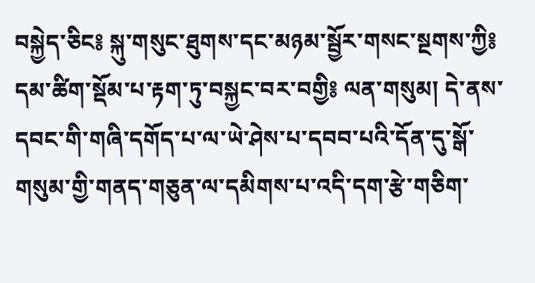བསྐྱེད་ཅིང༔ སྐུ་གསུང་ཐུགས་དང་མཉམ་སྦྱོར་གསང་སྔགས་ཀྱི༔ དམ་ཚིག་སྡོམ་པ་རྟག་ཏུ་བསྐྱང་བར་བགྱི༔ ལན་གསུམ། དེ་ནས་དབང་གི་གཞི་དགོད་པ་ལ་ཡེ་ཤེས་པ་དབབ་པའི་དོན་དུ་སྒོ་གསུམ་གྱི་གནད་གཅུན་ལ་དམིགས་པ་འདི་དག་རྩེ་གཅིག་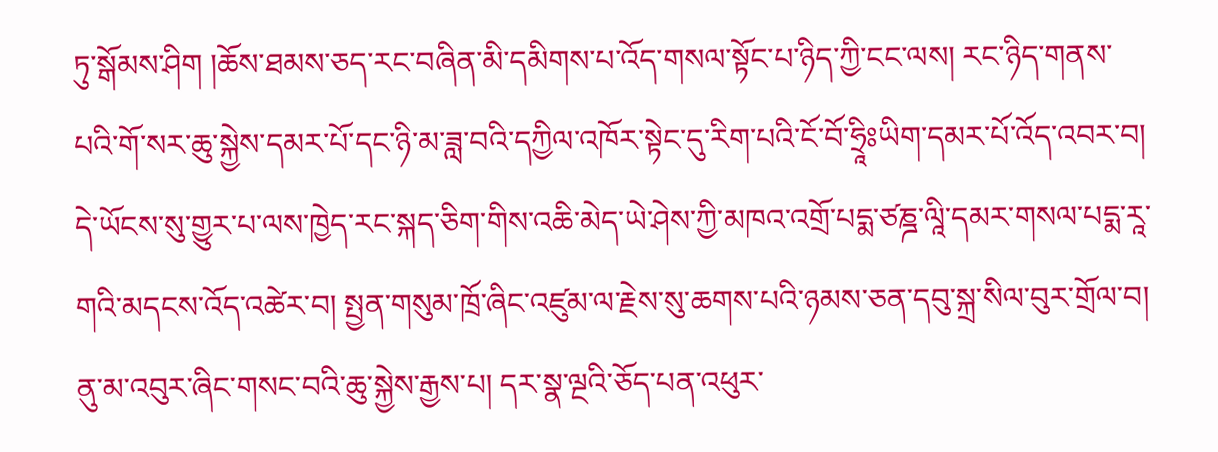ཏུ་སྒོམས་ཤིག །ཆོས་ཐམས་ཅད་རང་བཞིན་མི་དམིགས་པ་འོད་གསལ་སྟོང་པ་ཉིད་ཀྱི་ངང་ལས། རང་ཉིད་གནས་པའི་གོ་སར་ཆུ་སྐྱེས་དམར་པོ་དང་ཉི་མ་ཟླ་བའི་དཀྱིལ་འཁོར་སྟེང་དུ་རིག་པའི་ངོ་བོ་ཧྲཱིཿཡིག་དམར་པོ་འོད་འབར་བ། དེ་ཡོངས་སུ་གྱུར་པ་ལས་ཁྱེད་རང་སྐད་ཅིག་གིས་འཆི་མེད་ཡེ་ཤེས་ཀྱི་མཁའ་འགྲོ་པདྨ་ཙཎྜ་ལཱི་དམར་གསལ་པདྨ་རཱ་གའི་མདངས་འོད་འཚེར་བ། སྤྱན་གསུམ་ཁྲོ་ཞིང་འཛུམ་ལ་རྗེས་སུ་ཆགས་པའི་ཉམས་ཅན་དབུ་སྐྲ་སིལ་བུར་གྲོལ་བ། ནུ་མ་འབུར་ཞིང་གསང་བའི་ཆུ་སྐྱེས་རྒྱས་པ། དར་སྣ་ལྔའི་ཅོད་པན་འཕུར་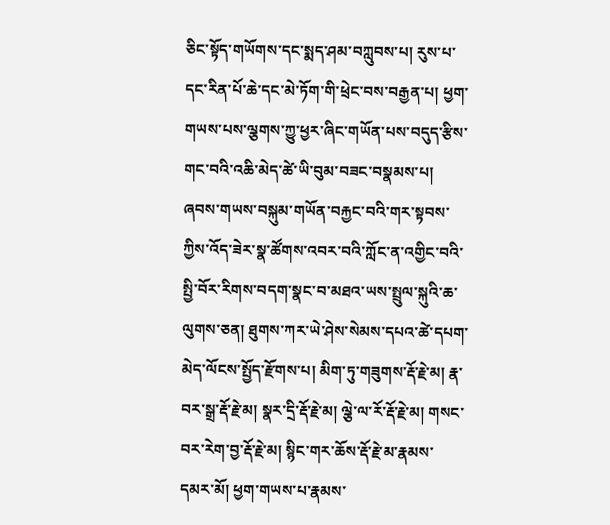ཅིང་སྟོད་གཡོགས་དང་སྨད་ཤམ་བཀླུབས་པ། རུས་པ་དང་རིན་པོ་ཆེ་དང་མེ་ཏོག་གི་ཕྲེང་བས་བརྒྱན་པ། ཕྱག་གཡས་པས་ལྕགས་ཀྱུ་ཕྱར་ཞིང་གཡོན་པས་བདུད་རྩིས་གང་བའི་འཆི་མེད་ཚེ་ཡི་བུམ་བཟང་བསྣམས་པ། ཞབས་གཡས་བསྐུམ་གཡོན་བརྐྱང་བའི་གར་སྟབས་ཀྱིས་འོད་ཟེར་སྣ་ཚོགས་འབར་བའི་ཀློང་ན་འགྱིང་བའི་སྤྱི་བོར་རིགས་བདག་སྣང་བ་མཐའ་ཡས་སྤྲུལ་སྐུའི་ཆ་ལུགས་ཅན། ཐུགས་ཀར་ཡེ་ཤེས་སེམས་དཔའ་ཚེ་དཔག་མེད་ལོངས་སྤྱོད་རྫོགས་པ། མིག་ཏུ་གཟུགས་རྡོ་རྗེ་མ། རྣ་བར་སྒྲ་རྡོ་རྗེ་མ། སྣར་དྲི་རྡོ་རྗེ་མ། ལྕེ་ལ་རོ་རྡོ་རྗེ་མ། གསང་བར་རེག་བྱ་རྡོ་རྗེ་མ། སྙིང་གར་ཆོས་རྡོ་རྗེ་མ་རྣམས་དམར་མོ། ཕྱག་གཡས་པ་རྣམས་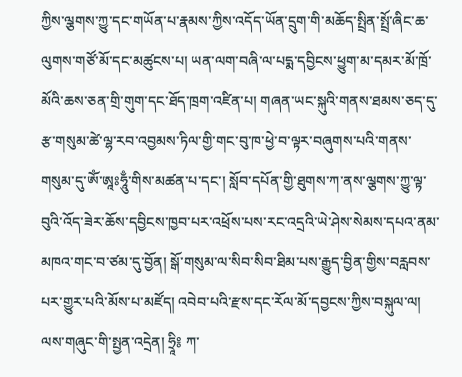ཀྱིས་ལྕགས་ཀྱུ་དང་གཡོན་པ་རྣམས་ཀྱིས་འདོད་ཡོན་དྲུག་གི་མཆོད་སྤྲིན་སྤྲོ་ཞིང་ཆ་ལུགས་གཙོ་མོ་དང་མཚུངས་པ། ཡན་ལག་བཞི་ལ་པདྨ་དབྱིངས་ཕྱུག་མ་དམར་མོ་ཁྲོ་མོའི་ཆས་ཅན་གྲི་གུག་དང་ཐོད་ཁྲག་འཛིན་པ། གཞན་ཡང་སྐུའི་གནས་ཐམས་ཅད་དུ་རྩ་གསུམ་ཚེ་ལྷ་རབ་འབྱམས་ཏིལ་གྱི་གང་བུ་ཁ་ཕྱེ་བ་ལྟར་བཞུགས་པའི་གནས་གསུམ་དུ་ཨོཾ་ཨཱཿཧཱུྃ་གིས་མཚན་པ་དང་། སློབ་དཔོན་གྱི་ཐུགས་ཀ་ནས་ལྕགས་ཀྱུ་ལྟ་བུའི་འོད་ཟེར་ཆོས་དབྱིངས་ཁྱབ་པར་འཕྲོས་པས་རང་འདྲའི་ཡེ་ཤེས་སེམས་དཔའ་ནམ་མཁའ་གང་བ་ཙམ་དུ་བྱོན། སྒོ་གསུམ་ལ་སིབ་སིབ་ཐིམ་པས་རྒྱུད་བྱིན་གྱིས་བརླབས་པར་གྱུར་པའི་མོས་པ་མཛོད། འབེབ་པའི་རྫས་དང་རོལ་མོ་དབྱངས་ཀྱིས་བསྐུལ་ལ། ལས་གཞུང་གི་སྤྱན་འདྲེན། ཧྲཱི༔ ཀ་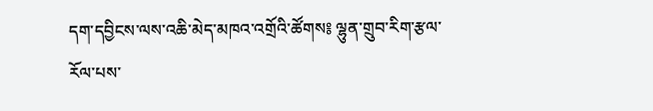དག་དབྱིངས་ལས་འཆི་མེད་མཁའ་འགྲོའི་ཚོགས༔ ལྷུན་གྲུབ་རིག་རྩལ་རོལ་པས་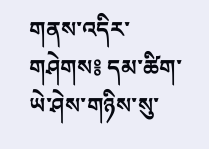གནས་འདིར་གཤེགས༔ དམ་ཚིག་ཡེ་ཤེས་གཉིས་སུ་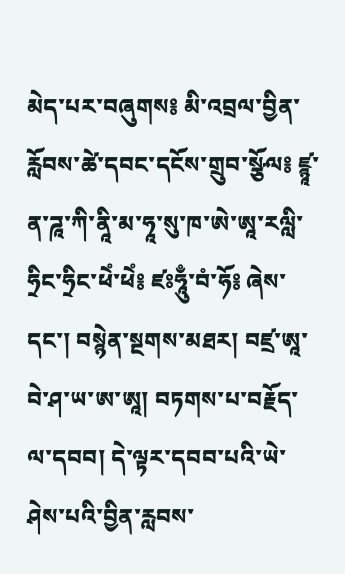མེད་པར་བཞུགས༔ མི་འབྲལ་བྱིན་རློབས་ཚེ་དབང་དངོས་གྲུབ་སྩོལ༔ ཛྙཱ་ན་ཌཱ་ཀི་ནཱི་མ་ཧཱ་སུ་ཁ་ཨེ་ཨཱ་རལླི་ཧྲིང་ཧྲིང་ཕེཾ་ཕེཾ༔ ཛཿཧཱུྃ་བཾ་ཧོ༔ ཞེས་དང་། བསྙེན་སྔགས་མཐར། བཛྲ་ཨཱ་བེ་ཤ་ཡ་ཨ་ཨཱ། བཏགས་པ་བརྗོད་ལ་དབབ། དེ་ལྟར་དབབ་པའི་ཡེ་ཤེས་པའི་བྱིན་རླབས་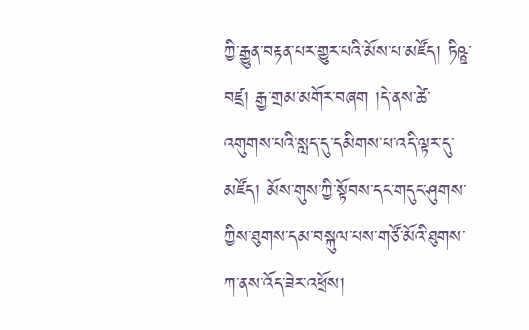ཀྱི་རྒྱུན་བརྟན་པར་གྱུར་པའི་མོས་པ་མཛོད། ཏིཥྛ་བཛྲ། རྒྱ་གྲམ་མགོར་བཞག །དེ་ནས་ཚེ་འགུགས་པའི་སླད་དུ་དམིགས་པ་འདི་ལྟར་དུ་མཛོད། མོས་གུས་ཀྱི་སྟོབས་དང་གདུང་ཤུགས་ཀྱིས་ཐུགས་དམ་བསྐུལ་པས་གཙོ་མོའི་ཐུགས་ཀ་ནས་འོད་ཟེར་འཕྲོས།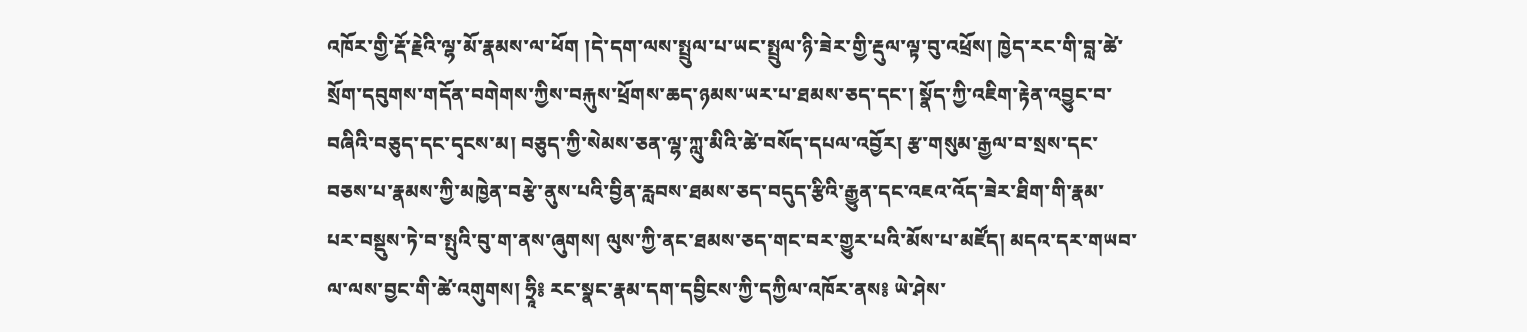འཁོར་གྱི་རྡོ་རྗེའི་ལྷ་མོ་རྣམས་ལ་ཕོག །དེ་དག་ལས་སྤྲུལ་པ་ཡང་སྤྲུལ་ཉི་ཟེར་གྱི་རྡུལ་ལྟ་བུ་འཕྲོས། ཁྱེད་རང་གི་བླ་ཚེ་སྲོག་དབུགས་གདོན་བགེགས་ཀྱིས་བརྐུས་ཕྲོགས་ཆད་ཉམས་ཡར་པ་ཐམས་ཅད་དང་། སྣོད་ཀྱི་འཇིག་རྟེན་འབྱུང་བ་བཞིའི་བཅུད་དང་དྭངས་མ། བཅུད་ཀྱི་སེམས་ཅན་ལྷ་ཀླུ་མིའི་ཚེ་བསོད་དཔལ་འབྱོར། རྩ་གསུམ་རྒྱལ་བ་སྲས་དང་བཅས་པ་རྣམས་ཀྱི་མཁྱེན་བརྩེ་ནུས་པའི་བྱིན་རླབས་ཐམས་ཅད་བདུད་རྩིའི་རྒྱུན་དང་འཇའ་འོད་ཟེར་ཐིག་གི་རྣམ་པར་བསྡུས་ཏེ་བ་སྤུའི་བུ་ག་ནས་ཞུགས། ལུས་ཀྱི་ནང་ཐམས་ཅད་གང་བར་གྱུར་པའི་མོས་པ་མཛོད། མདའ་དར་གཡབ་ལ་ལས་བྱང་གི་ཚེ་འགུགས། ཧྲཱི༔ རང་སྣང་རྣམ་དག་དབྱིངས་ཀྱི་དཀྱིལ་འཁོར་ནས༔ ཡེ་ཤེས་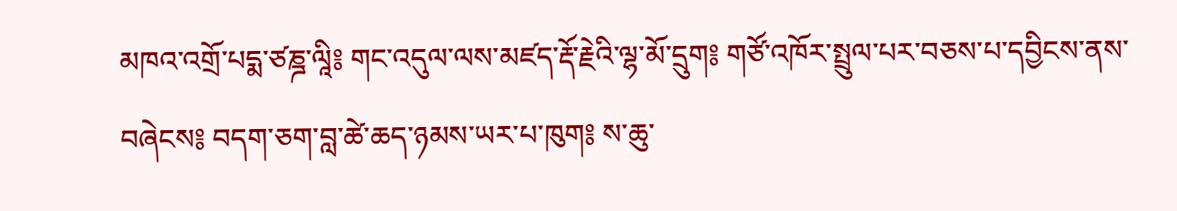མཁའ་འགྲོ་པདྨ་ཙཎྜ་ལཱི༔ གང་འདུལ་ལས་མཛད་རྡོ་རྗེའི་ལྷ་མོ་དྲུག༔ གཙོ་འཁོར་སྤྲུལ་པར་བཅས་པ་དབྱིངས་ནས་བཞེངས༔ བདག་ཅག་བླ་ཚེ་ཆད་ཉམས་ཡར་པ་ཁུག༔ ས་ཆུ་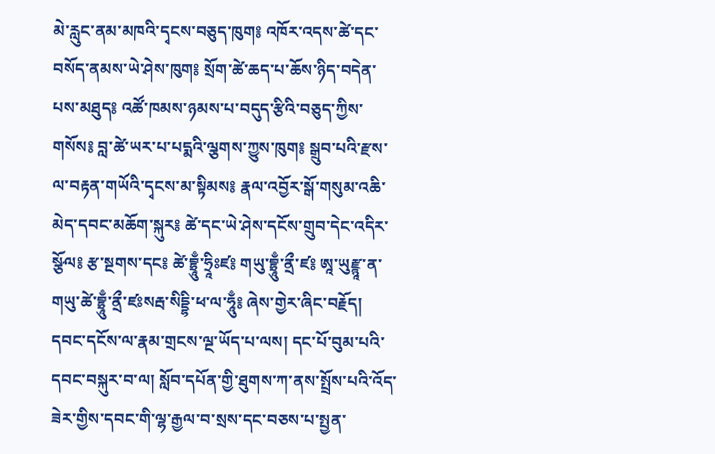མེ་རླུང་ནམ་མཁའི་དྭངས་བཅུད་ཁུག༔ འཁོར་འདས་ཚེ་དང་བསོད་ནམས་ཡེ་ཤེས་ཁུག༔ སྲོག་ཚེ་ཆད་པ་ཆོས་ཉིད་བདེན་པས་མཐུད༔ འཚོ་ཁམས་ཉམས་པ་བདུད་རྩིའི་བཅུད་ཀྱིས་གསོས༔ བླ་ཚེ་ཡར་པ་པདྨའི་ལྕགས་ཀྱུས་ཁུག༔ སྒྲུབ་པའི་རྫས་ལ་བརྟན་གཡོའི་དྭངས་མ་སྟིམས༔ རྣལ་འབྱོར་སྒོ་གསུམ་འཆི་མེད་དབང་མཆོག་སྐུར༔ ཚེ་དང་ཡེ་ཤེས་དངོས་གྲུབ་དེང་འདིར་སྩོལ༔ རྩ་སྔགས་དང༔ ཚེ་བྷྲཱུྃ་ཧྲཱིཿཛ༔ གཡུ་བྷྲཱུྃ་ནྲྀ་ཛ༔ ཨཱ་ཡུརྫྙཱ་ན་གཡུ་ཚེ་བྷྲཱུྃ་ནྲྀ་ཛཿསརྦ་སིདྡྷི་ཕ་ལ་ཧཱུྃ༔ ཞེས་གྱེར་ཞིང་བརྗོད། དབང་དངོས་ལ་རྣམ་གྲངས་ལྔ་ཡོད་པ་ལས། དང་པོ་བུམ་པའི་དབང་བསྐུར་བ་ལ། སློབ་དཔོན་གྱི་ཐུགས་ཀ་ནས་སྤྲོས་པའི་འོད་ཟེར་གྱིས་དབང་གི་ལྷ་རྒྱལ་བ་སྲས་དང་བཅས་པ་སྤྱན་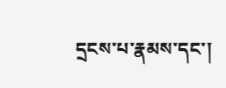དྲངས་པ་རྣམས་དང་།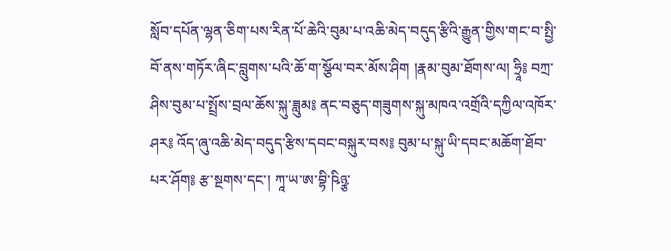སློབ་དཔོན་ལྷན་ཅིག་པས་རིན་པོ་ཆེའི་བུམ་པ་འཆི་མེད་བདུད་རྩིའི་རྒྱུན་གྱིས་གང་བ་སྤྱི་བོ་ནས་གཏོར་ཞིང་བླུགས་པའི་ཆོ་ག་སྩོལ་བར་མོས་ཤིག །རྣམ་བུམ་ཐོགས་ལ། ཧྲཱི༔ བཀྲ་ཤིས་བུམ་པ་སྤྲོས་བྲལ་ཆོས་སྐུ་ཟླུམ༔ ནང་བཅུད་གཟུགས་སྐུ་མཁའ་འགྲོའི་དཀྱིལ་འཁོར་ཤར༔ འོད་ཞུ་འཆི་མེད་བདུད་རྩིས་དབང་བསྐུར་བས༔ བུམ་པ་སྐུ་ཡི་དབང་མཆོག་ཐོབ་པར་ཤོག༔ རྩ་སྔགས་དང་། ཀཱ་ཡ་ཨ་བྷི་ཥིཉྩ་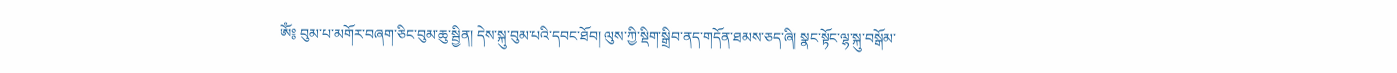ཨོཾ༔ བུམ་པ་མགོར་བཞག་ཅིང་བུམ་ཆུ་སྦྱིན། དེས་སྐུ་བུམ་པའི་དབང་ཐོབ། ལུས་ཀྱི་སྡིག་སྒྲིབ་ནད་གདོན་ཐམས་ཅད་ཞི། སྣང་སྟོང་ལྷ་སྐུ་བསྒོམ་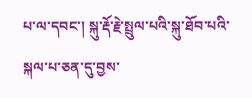པ་ལ་དབང་། སྐུ་རྡོ་རྗེ་སྤྲུལ་པའི་སྐུ་ཐོབ་པའི་སྐལ་པ་ཅན་དུ་བྱས་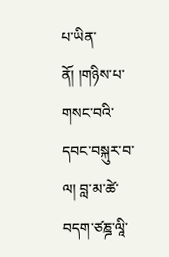པ་ཡིན་ནོ། །གཉིས་པ་གསང་བའི་དབང་བསྐུར་བ་ལ། བླ་མ་ཚེ་བདག་ཙཎྜ་ལཱི་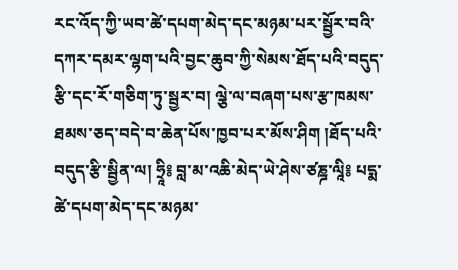རང་འོད་ཀྱི་ཡབ་ཚེ་དཔག་མེད་དང་མཉམ་པར་སྦྱོར་བའི་དཀར་དམར་ལྷག་པའི་བྱང་ཆུབ་ཀྱི་སེམས་ཐོད་པའི་བདུད་རྩི་དང་རོ་གཅིག་ཏུ་སྦྱར་བ། ལྕེ་ལ་བཞག་པས་རྩ་ཁམས་ཐམས་ཅད་བདེ་བ་ཆེན་པོས་ཁྱབ་པར་མོས་ཤིག །ཐོད་པའི་བདུད་རྩི་སྦྱིན་ལ། ཧྲཱི༔ བླ་མ་འཆི་མེད་ཡེ་ཤེས་ཙཎྜ་ལཱི༔ པདྨ་ཚེ་དཔག་མེད་དང་མཉམ་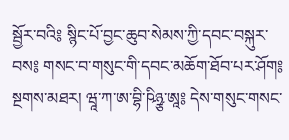སྦྱོར་བའི༔ སྙིང་པོ་བྱང་ཆུབ་སེམས་ཀྱི་དབང་བསྐུར་བས༔ གསང་བ་གསུང་གི་དབང་མཆོག་ཐོབ་པར་ཤོག༔ སྔགས་མཐར། ཝཱ་ཀ་ཨ་བྷི་ཥིཉྩ་ཨཱ༔ དེས་གསུང་གསང་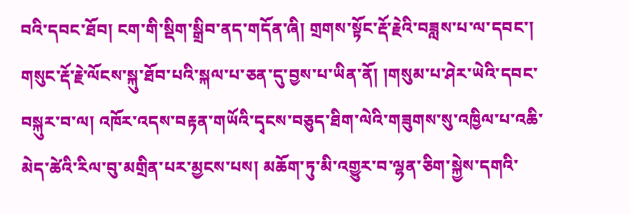བའི་དབང་ཐོབ། ངག་གི་སྡིག་སྒྲིབ་ནད་གདོན་ཞི། གྲགས་སྟོང་རྡོ་རྗེའི་བཟླས་པ་ལ་དབང་། གསུང་རྡོ་རྗེ་ལོངས་སྐུ་ཐོབ་པའི་སྐལ་པ་ཅན་དུ་བྱས་པ་ཡིན་ནོ། །གསུམ་པ་ཤེར་ཡེའི་དབང་བསྐུར་བ་ལ། འཁོར་འདས་བརྟན་གཡོའི་དྭངས་བཅུད་ཐིག་ལེའི་གཟུགས་སུ་འཁྱིལ་པ་འཆི་མེད་ཚེའི་རིལ་བུ་མགྲིན་པར་མྱངས་པས། མཆོག་ཏུ་མི་འགྱུར་བ་ལྷན་ཅིག་སྐྱེས་དགའི་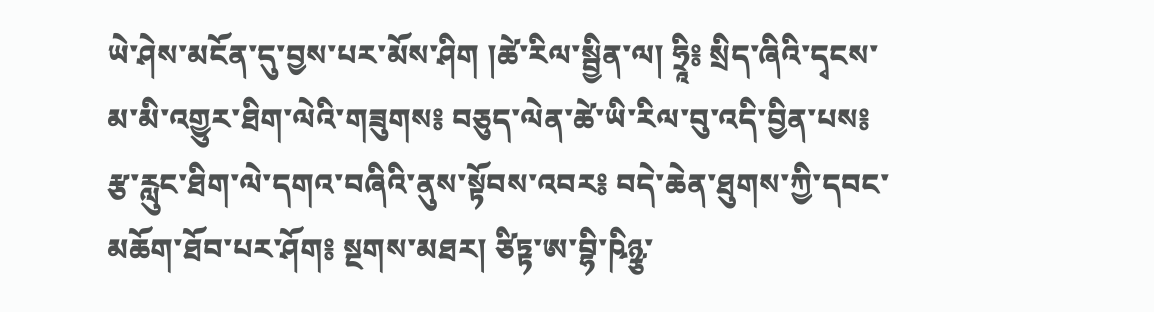ཡེ་ཤེས་མངོན་དུ་བྱས་པར་མོས་ཤིག །ཚེ་རིལ་སྦྱིན་ལ། ཧྲཱི༔ སྲིད་ཞིའི་དྭངས་མ་མི་འགྱུར་ཐིག་ལེའི་གཟུགས༔ བཅུད་ལེན་ཚེ་ཡི་རིལ་བུ་འདི་བྱིན་པས༔ རྩ་རླུང་ཐིག་ལེ་དགའ་བཞིའི་ནུས་སྟོབས་འབར༔ བདེ་ཆེན་ཐུགས་ཀྱི་དབང་མཆོག་ཐོབ་པར་ཤོག༔ སྔགས་མཐར། ཙིཏྟ་ཨ་བྷི་ཥིཉྩ་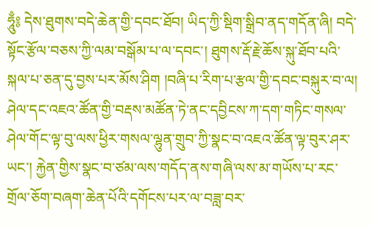ཧཱུྃ༔ དེས་ཐུགས་བདེ་ཆེན་གྱི་དབང་ཐོབ། ཡིད་ཀྱི་སྡིག་སྒྲིབ་ནད་གདོན་ཞི། བདེ་སྟོང་རྩོལ་བཅས་ཀྱི་ལམ་བསྒོམ་པ་ལ་དབང་། ཐུགས་རྡོ་རྗེ་ཆོས་སྐུ་ཐོབ་པའི་སྐལ་པ་ཅན་དུ་བྱས་པར་མོས་ཤིག །བཞི་པ་རིག་པ་རྩལ་གྱི་དབང་བསྐུར་བ་ལ། ཤེལ་དང་འཇའ་ཚོན་གྱི་བརྡས་མཚོན་ཏེ་ནང་དབྱིངས་ཀ་དག་གཏིང་གསལ་ཤེལ་གོང་ལྟ་བུ་ལས་ཕྱིར་གསལ་ལྷུན་གྲུབ་ཀྱི་སྣང་བ་འཇའ་ཚོན་ལྟ་བུར་ཤར་ཡང་། རྐྱེན་གྱིས་སྣང་བ་ཙམ་ལས་གདོད་ནས་གཞི་ལས་མ་གཡོས་པ་རང་གྲོལ་ཅོག་བཞག་ཆེན་པོའི་དགོངས་པར་ལ་བཟླ་བར་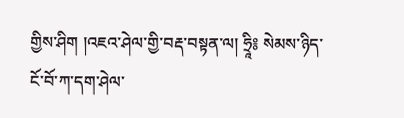གྱིས་ཤིག །འཇའ་ཤེལ་གྱི་བརྡ་བསྟན་ལ། ཧྲཱི༔ སེམས་ཉིད་ངོ་བོ་ཀ་དག་ཤེལ་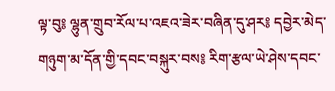ལྟ་བུ༔ ལྷུན་གྲུབ་རོལ་པ་འཇའ་ཟེར་བཞིན་དུ་ཤར༔ དབྱེར་མེད་གཉུག་མ་དོན་གྱི་དབང་བསྐུར་བས༔ རིག་རྩལ་ཡེ་ཤེས་དབང་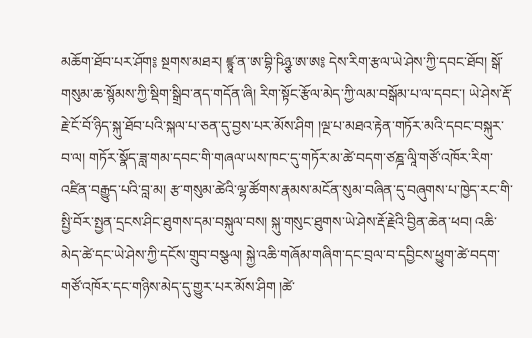མཆོག་ཐོབ་པར་ཤོག༔ སྔགས་མཐར། ཛྙཱ་ན་ཨ་བྷི་ཥིཉྩ་ཨ་ཨ༔ དེས་རིག་རྩལ་ཡེ་ཤེས་ཀྱི་དབང་ཐོབ། སྒོ་གསུམ་ཆ་སྙོམས་ཀྱི་སྡིག་སྒྲིབ་ནད་གདོན་ཞི། རིག་སྟོང་རྩོལ་མེད་ཀྱི་ལམ་བསྒོམ་པ་ལ་དབང་། ཡེ་ཤེས་རྡོ་རྗེ་ངོ་བོ་ཉིད་སྐུ་ཐོབ་པའི་སྐལ་པ་ཅན་དུ་བྱས་པར་མོས་ཤིག །ལྔ་པ་མཐའ་རྟེན་གཏོར་མའི་དབང་བསྐུར་བ་ལ། གཏོར་སྣོད་ཟླ་གམ་དབང་གི་གཞལ་ཡས་ཁང་དུ་གཏོར་མ་ཚེ་བདག་ཙཎྜ་ལཱི་གཙོ་འཁོར་རིག་འཛིན་བརྒྱུད་པའི་བླ་མ། རྩ་གསུམ་ཚེའི་ལྷ་ཚོགས་རྣམས་མངོན་སུམ་བཞིན་དུ་བཞུགས་པ་ཁྱེད་རང་གི་སྤྱི་བོར་སྤྱན་དྲངས་ཤིང་ཐུགས་དམ་བསྐུལ་བས། སྐུ་གསུང་ཐུགས་ཡེ་ཤེས་རྡོ་རྗེའི་བྱིན་ཆེན་ཕབ། འཆི་མེད་ཚེ་དང་ཡེ་ཤེས་ཀྱི་དངོས་གྲུབ་བསྩལ། སྐྱེ་འཆི་གཞོམ་གཞིག་དང་བྲལ་བ་དབྱིངས་ཕྱུག་ཚེ་བདག་གཙོ་འཁོར་དང་གཉིས་མེད་དུ་གྱུར་པར་མོས་ཤིག །ཚེ་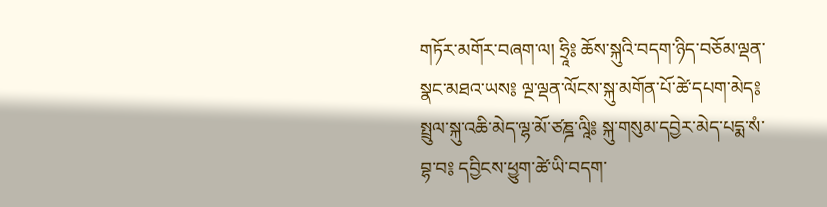གཏོར་མགོར་བཞག་ལ། ཧྲཱི༔ ཆོས་སྐུའི་བདག་ཉིད་བཅོམ་ལྡན་སྣང་མཐའ་ཡས༔ ལྔ་ལྡན་ལོངས་སྐུ་མགོན་པོ་ཚེ་དཔག་མེད༔ སྤྲུལ་སྐུ་འཆི་མེད་ལྷ་མོ་ཙཎྜ་ལཱི༔ སྐུ་གསུམ་དབྱེར་མེད་པདྨ་སཾ་བྷ་བ༔ དབྱིངས་ཕྱུག་ཚེ་ཡི་བདག་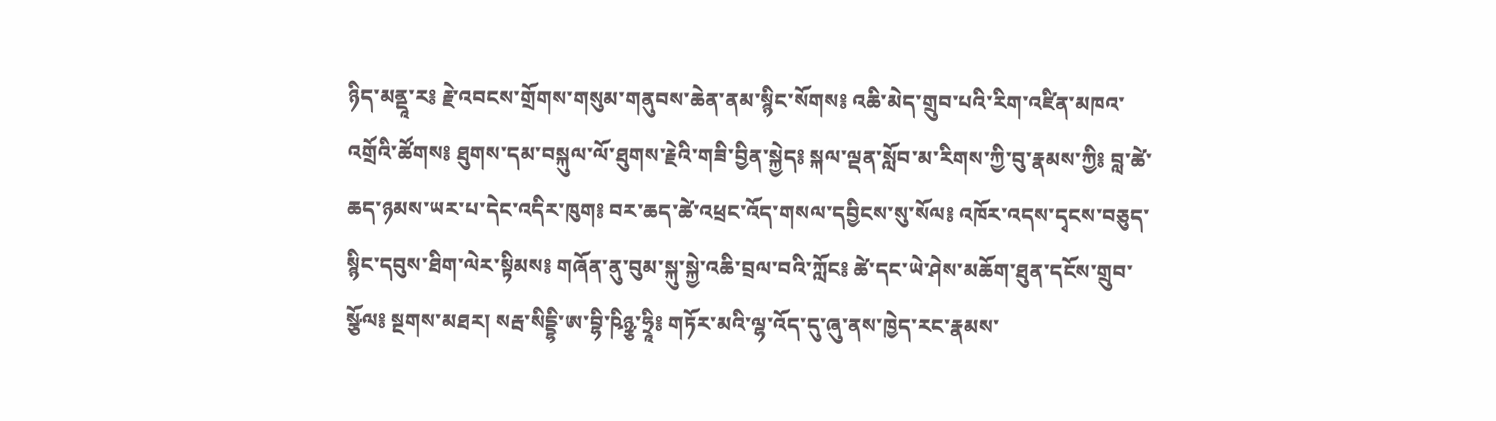ཉིད་མནྡཱ་ར༔ རྗེ་འབངས་གྲོགས་གསུམ་གནུབས་ཆེན་ནམ་སྙིང་སོགས༔ འཆི་མེད་གྲུབ་པའི་རིག་འཛིན་མཁའ་འགྲོའི་ཚོགས༔ ཐུགས་དམ་བསྐུལ་ལོ་ཐུགས་རྗེའི་གཟི་བྱིན་སྐྱེད༔ སྐལ་ལྡན་སློབ་མ་རིགས་ཀྱི་བུ་རྣམས་ཀྱི༔ བླ་ཚེ་ཆད་ཉམས་ཡར་པ་དེང་འདིར་ཁུག༔ བར་ཆད་ཚེ་འཕྲང་འོད་གསལ་དབྱིངས་སུ་སོལ༔ འཁོར་འདས་དྭངས་བཅུད་སྙིང་དབུས་ཐིག་ལེར་སྟིམས༔ གཞོན་ནུ་བུམ་སྐུ་སྐྱེ་འཆི་བྲལ་བའི་ཀློང༔ ཚེ་དང་ཡེ་ཤེས་མཆོག་ཐུན་དངོས་གྲུབ་སྩོལ༔ སྔགས་མཐར། སརྦ་སིདྡྷི་ཨ་བྷི་ཥིཉྩ་ཧྲཱི༔ གཏོར་མའི་ལྷ་འོད་དུ་ཞུ་ནས་ཁྱེད་རང་རྣམས་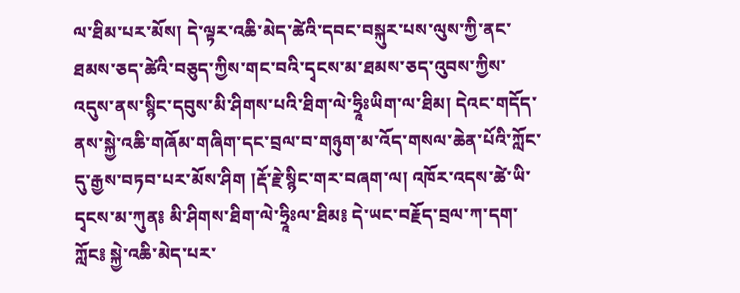ལ་ཐིམ་པར་མོས། དེ་ལྟར་འཆི་མེད་ཚེའི་དབང་བསྐུར་པས་ལུས་ཀྱི་ནང་ཐམས་ཅད་ཚེའི་བཅུད་ཀྱིས་གང་བའི་དྭངས་མ་ཐམས་ཅད་འུབས་ཀྱིས་འདུས་ནས་སྙིང་དབུས་མི་ཤིགས་པའི་ཐིག་ལེ་ཧྲཱིཿཡིག་ལ་ཐིམ། དེའང་གདོད་ནས་སྐྱེ་འཆི་གཞོམ་གཞིག་དང་བྲལ་བ་གཉུག་མ་འོད་གསལ་ཆེན་པོའི་ཀློང་དུ་རྒྱས་བཏབ་པར་མོས་ཤིག །རྡོ་རྗེ་སྙིང་གར་བཞག་ལ། འཁོར་འདས་ཚེ་ཡི་དྭངས་མ་ཀུན༔ མི་ཤིགས་ཐིག་ལེ་ཧྲཱིཿལ་ཐིམ༔ དེ་ཡང་བརྗོད་བྲལ་ཀ་དག་ཀློང༔ སྐྱེ་འཆི་མེད་པར་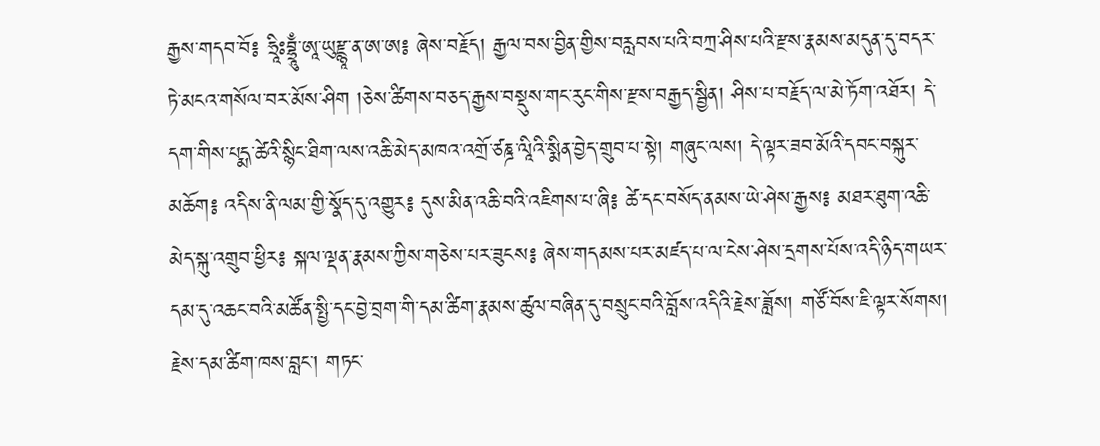རྒྱས་གདབ་བོ༔ ཧྲཱིཿབྷྲཱུྃ་ཨཱ་ཡུརྫྙཱ་ན་ཨ་ཨ༔ ཞེས་བརྗོད། རྒྱལ་བས་བྱིན་གྱིས་བརླབས་པའི་བཀྲ་ཤིས་པའི་རྫས་རྣམས་མདུན་དུ་བདར་ཏེ་མངའ་གསོལ་བར་མོས་ཤིག །ཅེས་ཚིགས་བཅད་རྒྱས་བསྡུས་གང་རུང་གིས་རྫས་བརྒྱད་སྦྱིན། ཤིས་པ་བརྗོད་ལ་མེ་ཏོག་འཐོར། དེ་དག་གིས་པདྨ་ཚེའི་སྙིང་ཐིག་ལས་འཆི་མེད་མཁའ་འགྲོ་ཙཎྜ་ལཱིའི་སྨིན་བྱེད་གྲུབ་པ་སྟེ། གཞུང་ལས། དེ་ལྟར་ཟབ་མོའི་དབང་བསྐུར་མཆོག༔ འདིས་ནི་ལམ་གྱི་སྣོད་དུ་འགྱུར༔ དུས་མིན་འཆི་བའི་འཇིགས་པ་ཞི༔ ཚེ་དང་བསོད་ནམས་ཡེ་ཤེས་རྒྱས༔ མཐར་ཐུག་འཆི་མེད་སྐུ་འགྲུབ་ཕྱིར༔ སྐལ་ལྡན་རྣམས་ཀྱིས་གཅེས་པར་ཟུངས༔ ཞེས་གདམས་པར་མཛད་པ་ལ་ངེས་ཤེས་དྲགས་པོས་འདི་ཉིད་གཡར་དམ་དུ་འཆང་བའི་མཚོན་སྤྱི་དང་བྱེ་བྲག་གི་དམ་ཚིག་རྣམས་ཚུལ་བཞིན་དུ་བསྲུང་བའི་བློས་འདིའི་རྗེས་ཟློས། གཙོ་བོས་ཇི་ལྟར་སོགས། རྗེས་དམ་ཚིག་ཁས་བླང་། གཏང་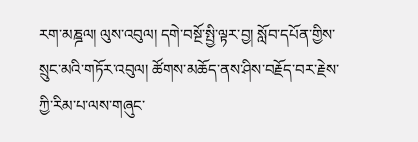རག་མཎྜལ། ལུས་འབུལ། དགེ་བསྔོ་སྤྱི་ལྟར་བྱ། སློབ་དཔོན་གྱིས་སྲུང་མའི་གཏོར་འབུལ། ཚོགས་མཆོད་ནས་ཤིས་བརྗོད་བར་རྗེས་ཀྱི་རིམ་པ་ལས་གཞུང་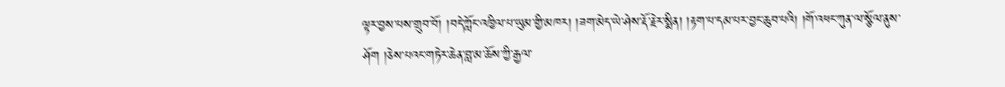ལྟར་བྱས་པས་གྲུབ་བོ། །བདེ་ཀློང་འཁྱིལ་པ་ཡུམ་གྱི་མཁར། །ཟག་མེད་ཡེ་ཤེས་རྡོ་རྗེར་སྨིན། །རྟག་པ་དམ་པར་བྱང་ཆུབ་པའི། །གོ་འཕང་ཀུན་ལ་སྩོལ་ནུས་ཤོག །ཅེས་པའང་གཏེར་ཆེན་བླ་མ་ཆོས་ཀྱི་རྒྱལ་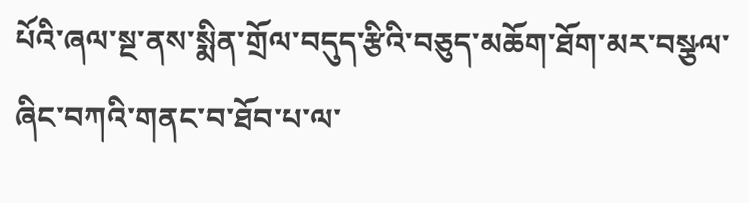པོའི་ཞལ་སྔ་ནས་སྨིན་གྲོལ་བདུད་རྩིའི་བཅུད་མཆོག་ཐོག་མར་བསྩལ་ཞིང་བཀའི་གནང་བ་ཐོབ་པ་ལ་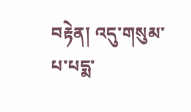བརྟེན། འདུ་གསུམ་པ་པདྨ་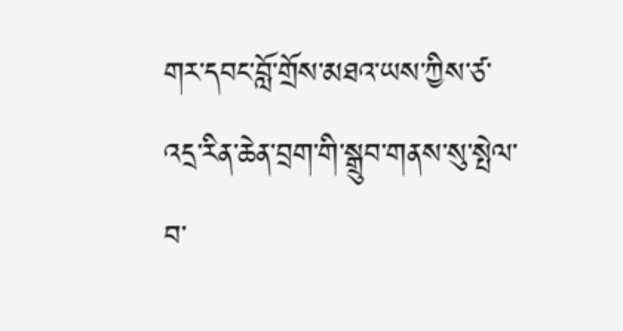གར་དབང་བློ་གྲོས་མཐའ་ཡས་ཀྱིས་ཙ་འདྲ་རིན་ཆེན་བྲག་གི་སྒྲུབ་གནས་སུ་སྤེལ་བ་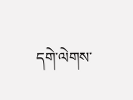དགེ་ལེགས་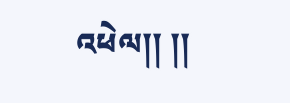འཕེལ།། །།